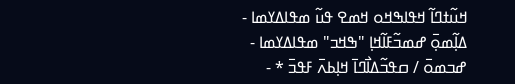ߞߎ߬ߙߣߊ߬ ߞߟߊߒߞߋ ߞߘߐ ߟߎ߬ ߘߟߊߡߌߘߊ - ߡߊ߲߬ߘߋ߲߫ ߝߘߏ߬ߓߊ߬ߞߊ߲ "ߒߞߏ" ߘߟߊߡߌߘߊ - ߝߏߘߋ߫ / ߛߟߏ߬ߡߊ߯ߣߊ߫ ߞߊ߲ߕߍ߫ ߓߟߏ߫ * -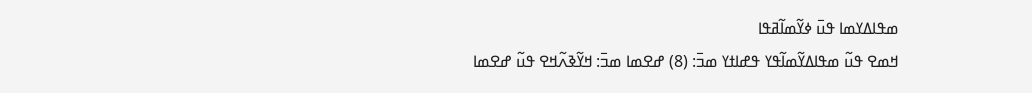ߘߟߊߡߌߘߊ ߟߎ߫ ߦߌ߬ߘߊ߬ߥߟߊ
ߞߘߐ ߟߎ߬ ߘߟߊߡߌ߬ߘߊ߬ߟߌ ߟߝߊߙߌ ߘߏ߫: (8) ߝߐߘߊ ߘߏ߫: ߞߌ߬ߢߍ߬ߞߐ ߟߎ߬ ߝߐߘߊ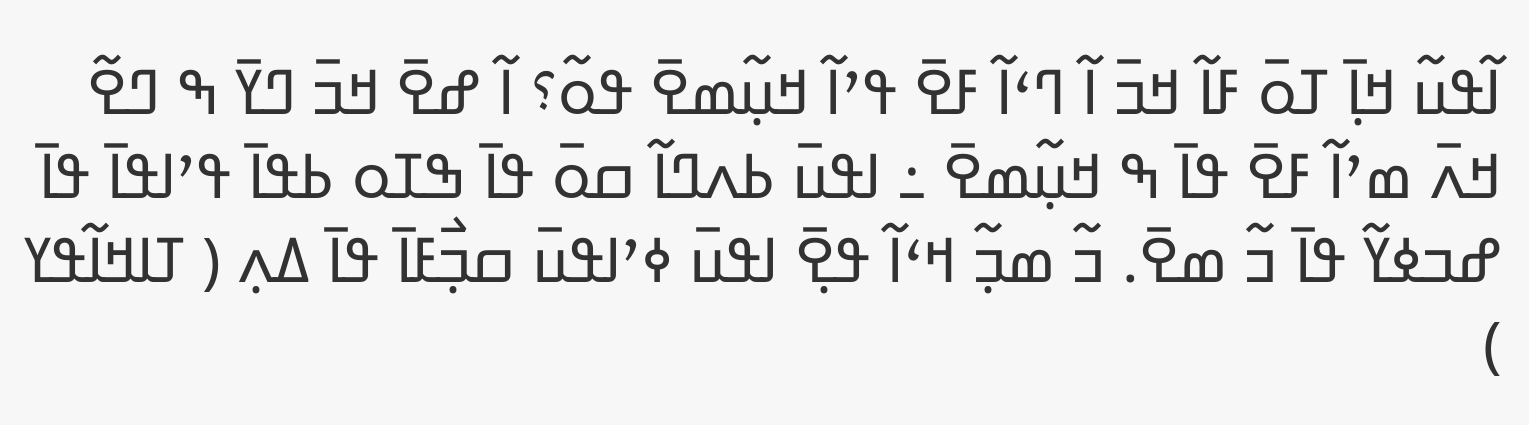ߊ߬ߟߎ߬ ߞߊ߲߫ ߠߋ߫ ߓߊ߬ ߞߏ߫ ߊ߬ ߣߵߊ߬ ߓߐ߫ ߟߴߊ߬ ߞߎ߲߬ߘߐ߫ ߟߋ߬؟ ߊ߬ ߝߐ߫ ߞߏ߫ ߣߌ߫ ߒ ߣߐ߬ ߞߍ߫ ߘߴߊ߬ ߓߐ߫ ߟߊ߫ ߒ ߞߎ߲߬ߘߐ߫ ߸ ߊߟߎ߫ ߕߍߣߊ߬ ߛߋ߫ ߟߊ߫ ߒߠߋ ߕߟߊ߫ ߟߴߊߟߊ߫ ߟߊ߫ ߝߏߦߌ߬ ߟߊ߫ ߏ߬ ߘߐ߫. ߏ߬ ߘߏ߲߬ ߞߵߊ߬ ߟߐ߲߫ ߊߟߎ߫ ߦߴߊߟߎ߫ ߛߏ߲߯ߓߊ߫ ߟߊ߫ ߡߍ߲ ( ߠߊߞߊ߬ߟߌ )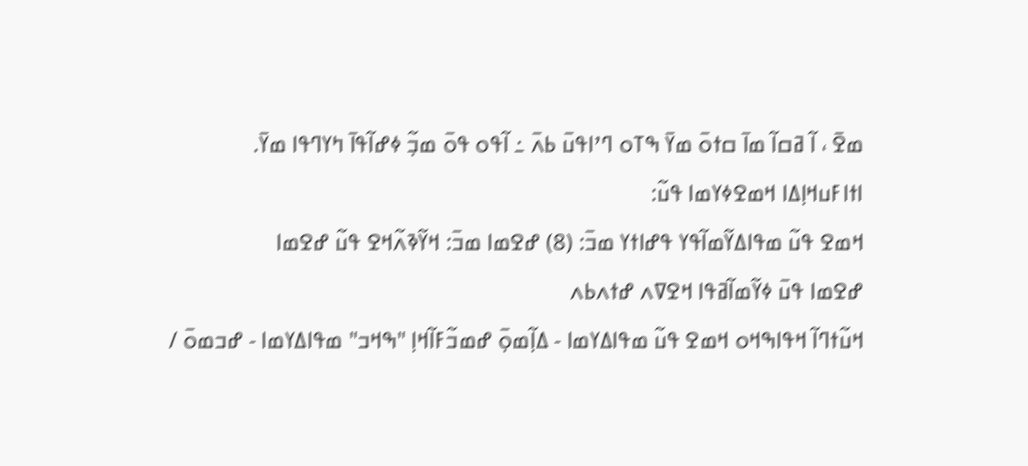ߘߐ߫ ، ߊ߬ ߥߛߊ߬ ߘߊ߫ ߛߙߋ߫ ߘߌ߫ ߒߠߋ ߣߴߊߟߎ߫ ߕߍ߫ ߸ ߊ߬ߟߋ ߟߋ߫ ߘߏ߲߬ ߦߝߊ߬ߟߊ߫ ߤߌߣߟߊ ߘߌ߫.
ߊߙߊߓߎߞߊ߲ߡߊ ߞߘߐߦߌߘߊ ߟߎ߬:
ߞߘߐ ߟߎ߬ ߘߟߊߡߌ߬ߘߊ߬ߟߌ ߟߝߊߙߌ ߘߏ߫: (8) ߝߐߘߊ ߘߏ߫: ߞߌ߬ߢߍ߬ߞߐ ߟߎ߬ ߝߐߘߊ
ߝߐߘߊ ߟߎ߫ ߦߌ߬ߘߊ߬ߥߟߊ ߞߐߜߍ ߝߙߍߕߍ
ߞߎ߬ߙߣߊ߬ ߞߟߊߒߞߋ ߞߘߐ ߟߎ߬ ߘߟߊߡߌߘߊ - ߡߊ߲߬ߘߋ߲߫ ߝߘߏ߬ߓߊ߬ߞߊ߲ "ߒߞߏ" ߘߟߊߡߌߘߊ - ߝߏߘߋ߫ /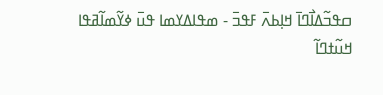ߛߟߏ߬ߡߊ߯ߣߊ߫ ߞߊ߲ߕߍ߫ ߓߟߏ߫ - ߘߟߊߡߌߘߊ ߟߎ߫ ߦߌ߬ߘߊ߬ߥߟߊ
ߞߎ߬ߙߣߊ߬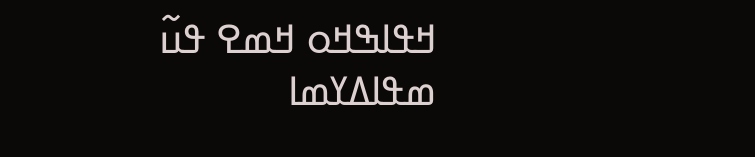ߞߟߊߒߞߋ ߞߘߐ ߟߎ߬ ߘߟߊߡߌߘߊ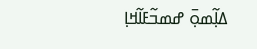ߡߊ߲߬ߘߋ߲߫ ߝߘߏ߬ߓߊ߬ߞߊ߲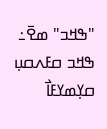"ߒߞߏ" ߘߐ߫߸ ߒߞߏ ߛߓߍߛߎ߲ ߛߌ߲ߘߌߓߊ߯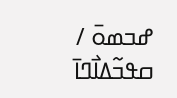ߝߏߘߋ߫ / ߛߟߏ߬ߡߊ߯ߣߊ߫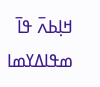ߞߊ߲ߕߍ߫ ߟߊ߫ ߘߟߊߡߌߘߊ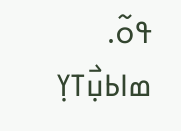ߟߋ߬.
ߘߊߕߎ߲߯ߠߌ߲